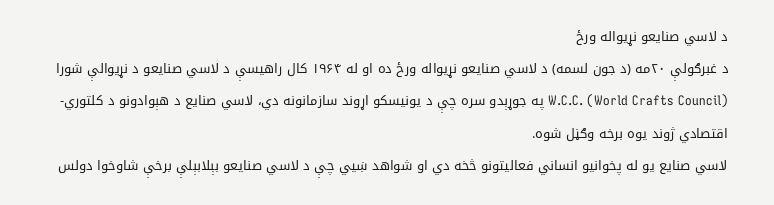د لاسي صنایعو نړیواله ورځ
د غبرګولې ۲۰مه (د جون لسمه) د لاسي صنایعو نړیواله ورځ ده او له ۱۹۶۴ کال راهیسې د لاسي صنایعو د نړیوالې شورا W.C.C. (World Crafts Council) په جوړېدو سره چې د یونیسکو اړوند سازمانونه دي، لاسي صنایع د هېوادونو د کلتوري-اقتصادي ژوند یوه برخه وګڼل شوه.
لاسي صنایع یو له پخوانیو انساني فعالیتونو څخه دي او شواهد ښیي چې د لاسي صنایعو بېلابېلې برخې شاوخوا دولس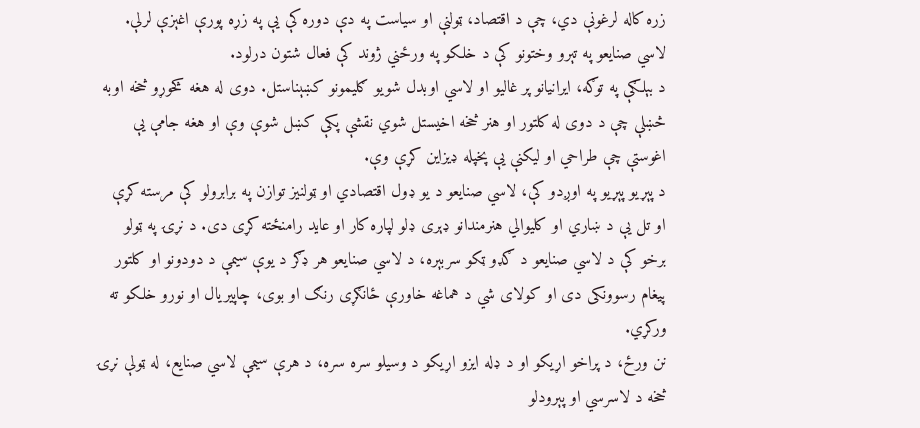زره کاله لرغونې دي، چې د اقتصاد، ټولنې او سیاست په دې دوره کې یې په زړه پورې اغېزې لرلې. لاسي صنایعو په تېرو وختونو کې د خلکو په ورځني ژوند کې فعال شتون درلود.
د بېلګې په توګه، ایرانیانو پر غالیو او لاسي اوبدل شویو ګلیمونو کښېناستل. دوی له هغه کڅوړو څخه اوبه څښلې چې د دوی له کلتور او هنر څخه اخیستل شوي نقشې پکې کښل شوې وې او هغه جامې یې اغوستې چې طراحي او لیکنې یې پخپله ډیزاین کړې وې.
د پېړیو پېړیو په اوږدو کې، لاسي صنایعو د یو ډول اقتصادي او ټولنیز توازن په برابرولو کې مرسته کړې او تل یې د ښاري او کلیوالي هنرمندانو ډېری ډلو لپاره کار او عاید رامنځته کړی دی. د نړۍ په ټولو برخو کې د لاسي صنایعو د ګډو ټکو سربېره، د لاسي صنایعو هر ډګر د یوې سیمې د دودونو او کلتور پیغام رسوونکی دی او کولای شي د هماغه خاورې ځانګړی رنګ او بوی، چاپیریال او نورو خلکو ته ورکړي.
نن ورځ، د پراخو اړیکو او د ډله ایزو اړیکو د وسیلو سره سره، د هرې سیمې لاسي صنایع، له ټولې نړۍ څخه د لاسرسي او پېرودلو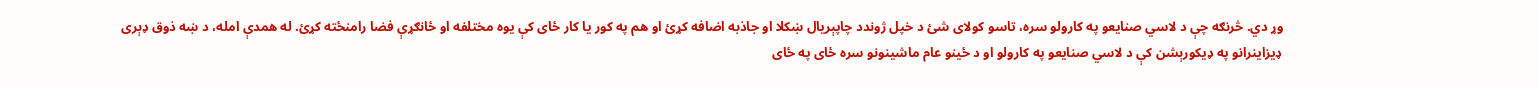وړ دي. څرنګه چې د لاسي صنایعو په کارولو سره، تاسو کولای شئ د خپل ژوندد چاپېریال ښکلا او جاذبه اضافه کړئ او هم په کور یا کار ځای کې یوه مختلفه او ځانګړې فضا رامنځته کړئ. له همدې امله، د ښه ذوق ډېری ډیزاینرانو په ډیکورېشن کې د لاسي صنایعو په کارولو او د ځینو عام ماشینونو سره ځای په ځای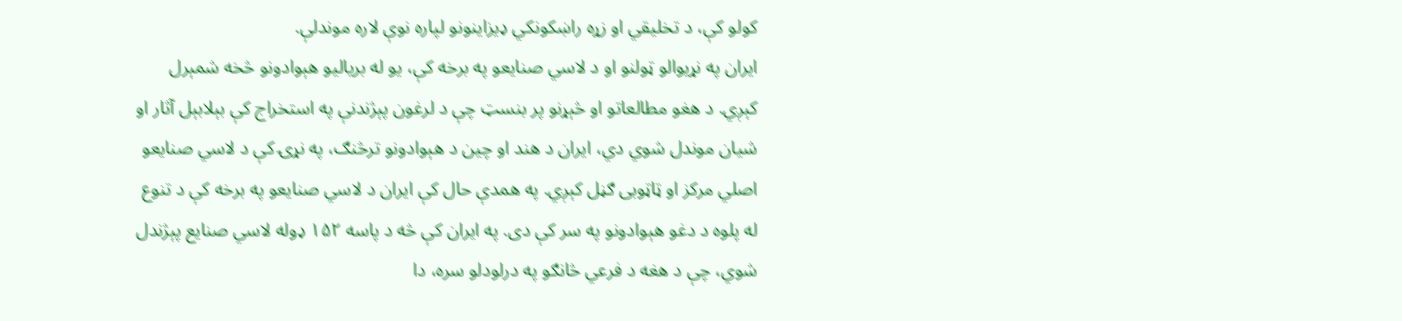کولو کې، د تخلیقي او زړه راښکونکي ډیزاینونو لپاره نوې لاره موندلې.
ایران په نړیوالو ټولنو او د لاسي صنایعو په برخه کې، یو له بریالیو هېوادونو څخه شمېرل کېږي. د هغو مطالعاتو او څېړنو پر بنسټ چې د لرغون پېژندنې په استخراج کې بېلابېل آثار او شیان موندل شوي دي، ایران د هند او چین د هېوادونو ترڅنګ، په نړۍ کې د لاسي صنایعو اصلي مرکز او ټاټوبی ګڼل کېږي. په همدې حال کې ایران د لاسي صنایعو په برخه کې د تنوع له پلوه د دغو هېوادونو په سر کې دی. په ایران کې څه د پاسه ۱۵۲ ډوله لاسي صنایع پېژندل شوي، چې د هغه د فرعي څانګو په درلودلو سره، دا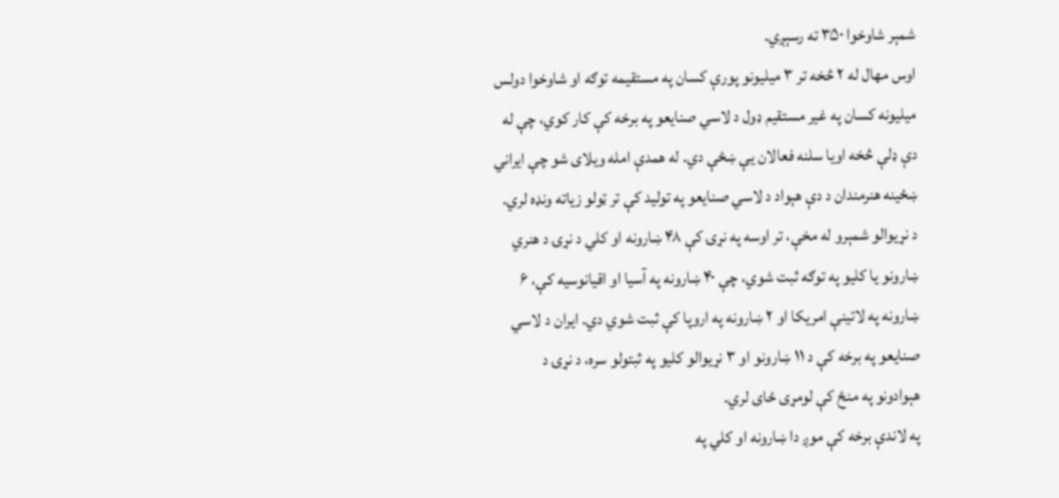شمېر شاوخوا ۳۵۰ ته رسېږي.
اوس مهال له ۲ څخه تر ۳ میلیونو پورې کسان په مستقیمه توګه او شاوخوا دولس میلیونه کسان په غیر مستقیم ډول د لاسي صنایعو په برخه کې کار کوي، چې له دې ډلې څخه اویا سلنه فعالان یې ښځې دي. له همدې امله ویلای شو چې ایراني ښځینه هنرمندان د دې هېواد د لاسي صنایعو په تولید کې تر ټولو زیاته ونډه لري.
د نړیوالو شمېرو له مخې، تر اوسه په نړۍ کې ۴۸ ښارونه او کلي د نړۍ د هنري ښارونو یا کلیو په توګه ثبت شوي، چې ۴۰ ښارونه په آسیا او اقیانوسیه کې، ۶ ښارونه په لاتینې امریکا او ۲ ښارونه په اروپا کې ثبت شوي دي. ایران د لاسي صنایعو په برخه کې د ۱۱ ښارونو او ۳ نړیوالو کلیو په ثبتولو سره، د نړۍ د هېوادونو په منځ کې لومړی ځای لري.
په لاندې برخه کې موږ دا ښارونه او کلي په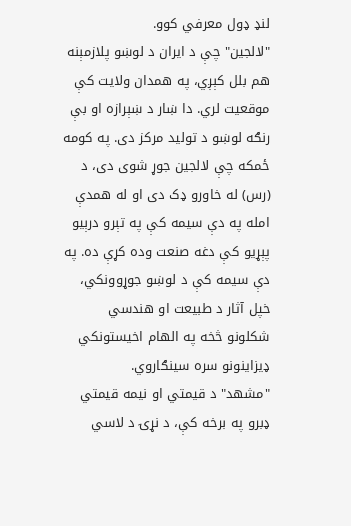لنډ ډول معرفي کوو.
"لالجین" چې د ایران د لوښو پلازمېنه هم بلل کېږي، په همدان ولایت کې موقعیت لري. دا ښار د ښېرازه او بې رنګه لوښو د تولید مرکز دی. په کومه ځمکه چې لالجین جوړ شوی دی، د (رس) له خاورو ډک دی او له همدې امله په دې سیمه کې په تېرو درېیو پېړیو کې دغه صنعت وده کړې ده. په دې سیمه کې د لوښو جوړوونکي، خپل آثار د طبیعت او هندسي شکلونو څخه په الهام اخیستونکي ډیزاینونو سره سینګاروي.
"مشهد" د قیمتي او نیمه قیمتي ډبرو په برخه کې، د نړۍ د لاسي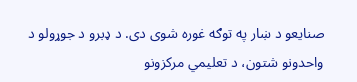صنایعو د ښار په توګه غوره شوی دی. د ډبرو د جوړولو د واحدونو شتون، د تعلیمي مرکزونو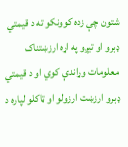شتون چې زده کوونکو ته د قیمتي ډبرو او تیږو په اړه ارزښتناک معلومات وړاندې کوي او د قیمتي ډبرو ارزښت ارزولو او ټاکلو لپاره د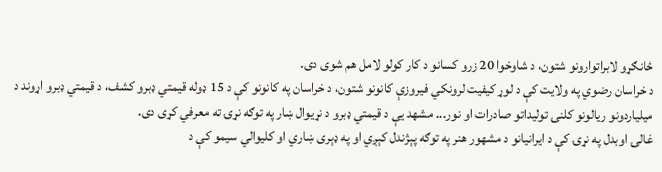ځانګړو لابراتوارونو شتون، د شاوخوا 20 زرو کسانو د کار کولو لامل هم شوی دی.
د خراسان رضوي په ولایت کې د لوړ کیفیت لرونکي فیروزې کانونو شتون، د خراسان په کانونو کې د 15 ډوله قیمتي ډبرو کشف، د قیمتي ډبرو اړوند د میلیاردونو ریالونو کلنۍ تولیداتو صادرات او نور... مشهد یې د قیمتي ډبرو د نړیوال ښار په توګه نړۍ ته معرفي کړی دی.
غالۍ اوبدل په نړۍ کې د ایرانیانو د مشهور هنر په توګه پېژندل کېږي او په ډېری ښاري او کلیوالي سیمو کې د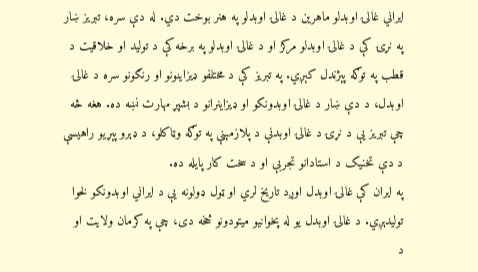ایراني غالۍ اوبدلو ماهرین د غالۍ اوبدلو په هنر بوخت دي. له دې سره، تبریز ښار په نړۍ کې د غالۍ اوبدلو مرکز او د غالۍ اوبدلو په برخه کې د تولید او خلاقیت د قطب په توګه پېژندل کېږي. په تبریز کې د مختلفو ډیزاینونو او رنګونو سره د غالۍ اوبدل، د دې ښار د غالۍ اوبدونکو او ډیزاینرانو د بشپړ مهارت نښه ده. هغه څه چې تبریز یې د نړۍ د غالۍ اوبدنې د پلازمېنې په توګه وټاکلو، د ډېرو پېړیو راهیسې د دې تخنیک د استادانو تجربې او د سخت کار پایله ده.
په ایران کې غالۍ اوبدل اوږد تاریخ لري او ټول ډولونه یې د ایراني اوبدونکو لخوا تولیدېږي. د غالۍ اوبدل یو له پخوانیو میتودونو څخه دی، چې په کرمان ولایت او د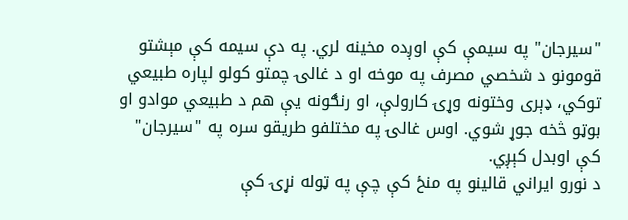"سیرجان" په سیمې کې اوږده مخینه لري. په دې سیمه کې مېشتو قومونو د شخصي مصرف په موخه او د غالۍ چمتو کولو لپاره طبیعي توکي، ډېری وختونه وړۍ کارولې، او رنګونه یې هم د طبیعي موادو او بوټو څخه جوړ شوي. اوس غالۍ په مختلفو طریقو سره په "سیرجان" کې اوبدل کېږي.
د نورو ایراني قالینو په منځ کې چې په ټوله نړۍ کې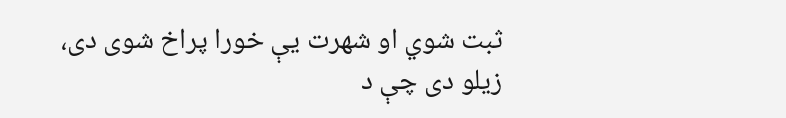ثبت شوي او شهرت یې خورا پراخ شوی دی، زیلو دی چې د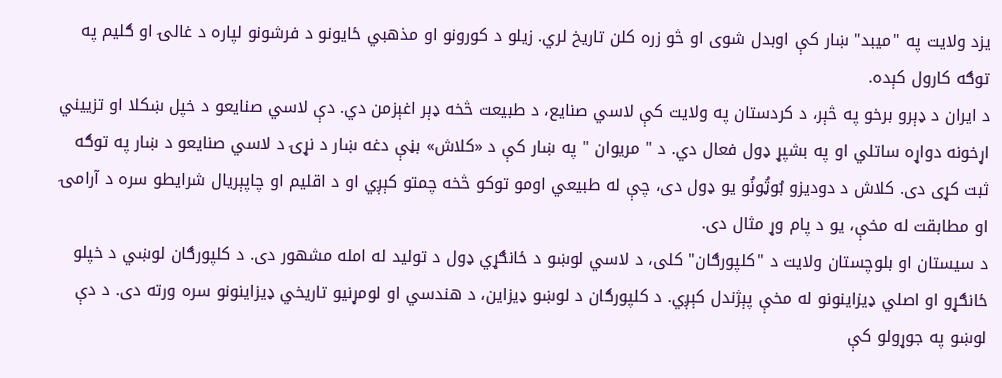یزد ولایت په "میبد" ښار کې اوبدل شوی او څو زره کلن تاریخ لري. زیلو د کورونو او مذهبي ځایونو د فرشونو لپاره د غالۍ او ګلیم په توګه کارول کېده.
د ایران د ډېرو برخو په څېر، د کردستان په ولایت کې لاسي صنایع، د طبیعت څخه ډېر اغېزمن دي. دې لاسي صنایعو د خپل ښکلا او تزییني اړخونه دواړه ساتلي او په بشپړ ډول فعال دي. د " مریوان " په ښار کې د «کلاش» بڼې دغه ښار د نړۍ د لاسي صنایعو د ښار په توګه ثبت کړی دی. کلاش د دودیزو بُوټُونُو یو ډول دی، چې له طبیعي اومو توکو څخه چمتو کېږي او د اقلیم او چاپېریال شرایطو سره د آرامۍ او مطابقت له مخې، یو د پام وړ مثال دی.
د سیستان او بلوچستان ولایت د "کلپورګان" کلی، د لاسي لوښو د ځانګړي ډول د تولید له امله مشهور دی. د کلپورګان لوښي د خپلو ځانګړو او اصلي ډیزاینونو له مخې پېژندل کېږي. د کلپورګان د لوښو ډیزاین، د هندسي او لومړنيو تاریخي ډیزاینونو سره ورته دی. د دې لوښو په جوړولو کې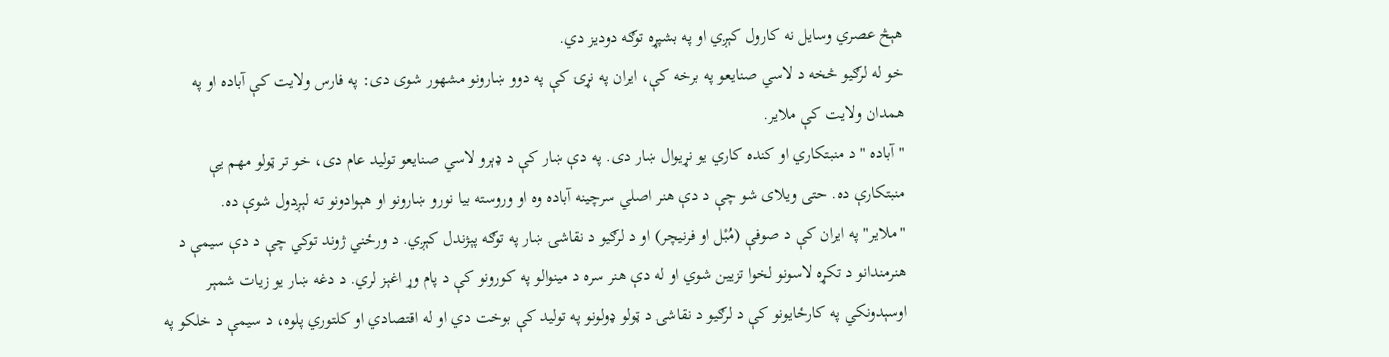هېڅ عصري وسایل نه کارول کېږي او په بشپړه توګه دودیز دي.
خو له لرګیو څخه د لاسي صنایعو په برخه کې، ایران په نړۍ کې په دوو ښارونو مشهور شوی دی: په فارس ولایت کې آباده او په همدان ولایت کې ملایر.
" آباده " د منبتکاري او کنده کاري یو نړیوال ښار دی. په دې ښار کې د ډېرو لاسي صنایعو تولید عام دی، خو تر ټولو مهم یې منبتکارې ده. حتی ویلای شو چې د دې هنر اصلي سرچینه آباده وه او وروسته بیا نورو ښارونو او هېوادونو ته لېږدول شوې ده.
"ملایر" په ایران کې د صوفې (مُبْل او فرنیچر) او د لرګیو د نقاشۍ ښار په توګه پېژندل کېږي. د ورځني ژوند توکي چې د دې سیمې د هنرمندانو د تکړه لاسونو لخوا تزیین شوي او له دې هنر سره د مینوالو په کورونو کې د پام وړ اغېز لري. د دغه ښار يو زيات شمېر اوسېدونکي په کارځایونو کې د لرګيو د نقاشۍ د ټولو ډولونو په توليد کې بوخت دي او له اقتصادي او کلتوري پلوه، د سيمې د خلکو په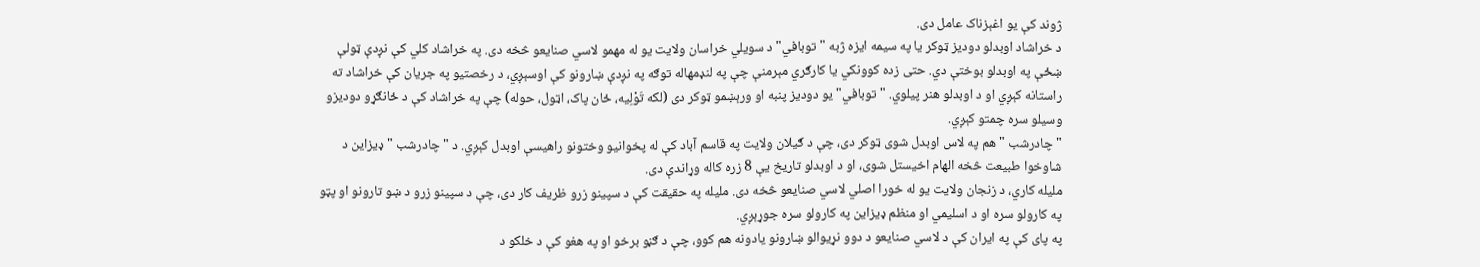ژوند کې يو اغېزناک عامل دی.
د خراشاد اوبدلو دودیز ټوکر یا په سیمه ایزه ژبه "توبافي" د سویلي خراسان ولایت یو له مهمو لاسي صنایعو څخه دی. په خراشاد کلي کې نږدې ټولې ښځې په اوبدلو بوختې دي. حتی زده کوونکي یا کارګري مېرمنې چې په لنډمهاله توګه په نږدې ښارونو کې اوسېږي، د رخصتیو په جریان کې خراشاد ته راستانه کېږي او د اوبدلو هنر پیلوي. " توبافي" یو دودیز پنبه او ورېښمو ټوکر دی (لکه تَوْلِیه، ځان پاک، اټول، حوله) چې په خراشاد کې د ځانګړو دودیزو وسیلو سره چمتو کېږي.
" چادرشب " هم په لاس اوبدل شوی ټوکر دی، چې د ګیلان ولایت په قاسم آباد کې له پخوانیو وختونو راهیسې اوبدل کېږي. د " چادرشب " ډیزاین د شاوخوا طبیعت څخه الهام اخیستل شوی، او د اوبدلو تاریخ یې 8 زره کاله وړاندې دی.
ملیله کاري، د زنجان ولایت یو له خورا اصلي لاسي صنایعو څخه دی. ملیله په حقیقت کې د سپینو زرو ظریف کار دی، چې د سپینو زرو د ښو تارونو او پټو په کارولو سره او د اسلیمي او منظم ډیزاین په کارولو سره جوړېږي.
په پای کې په ایران کې د لاسي صنایعو د دوو نړیوالو ښارونو یادونه هم کوو، چې د ګڼو برخو او په هغو کې د خلکو د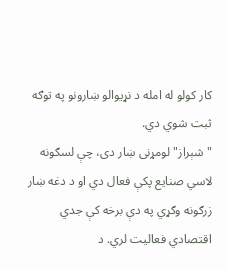کار کولو له امله د نړیوالو ښارونو په توګه ثبت شوي دي.
"شېراز" لومړنى ښار دى، چې لسګونه لاسي صنايع پکې فعال دي او د دغه ښار زرګونه وګړي په دې برخه کې جدي اقتصادي فعاليت لري. د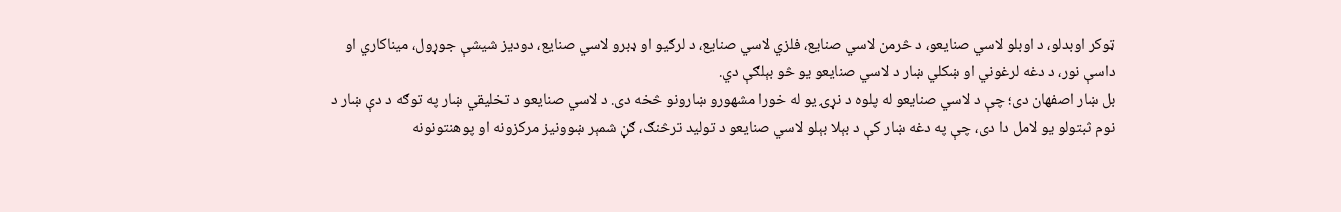ټوکر اوبدلو، د اوبلو لاسي صنايعو، د څرمن لاسي صنايع، فلزي لاسي صنايع، د لرګيو او ډبرو لاسي صنايع، دوديز شيشې جوړول، میناکاري او داسې نور، د دغه لرغوني او ښکلي ښار د لاسي صنايعو يو څو بېلګې دي.
بل ښار اصفهان دی؛ چې د لاسي صنایعو له پلوه د نړۍ یو له خورا مشهورو ښارونو څخه دی. د لاسي صنایعو د تخلیقي ښار په توګه د دې ښار د نوم ثبتولو یو لامل دا دی، چې په دغه ښار کې د بېلا بېلو لاسي صنایعو د تولید ترڅنګ، ګڼ شمېر ښوونیز مرکزونه او پوهنتونونه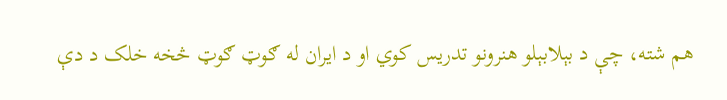هم شته، چې د بېلابېلو هنرونو تدریس کوي او د ایران له ګوټ ګوټ څخه خلک د دې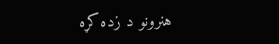هنرونو د زده کړه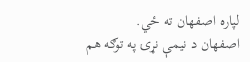لپاره اصفهان ته ځي.
اصفهان د نیمې نړۍ په توګه هم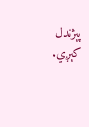پېژندل کېږي.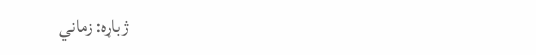ژباړه: زماني